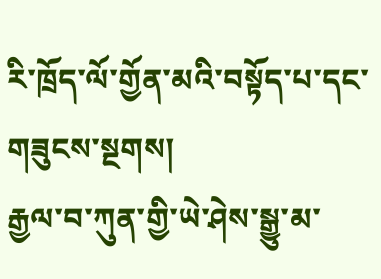རི་ཁྲོད་ལོ་གྱོན་མའི་བསྟོད་པ་དང་གཟུངས་སྔགས།
རྒྱལ་བ་ཀུན་གྱི་ཡེ་ཤེས་སྒྱུ་མ་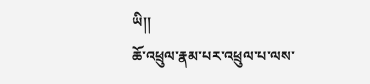ཡི།།
ཆོ་འཕྲུལ་རྣམ་པར་འཕྲུལ་པ་ལས་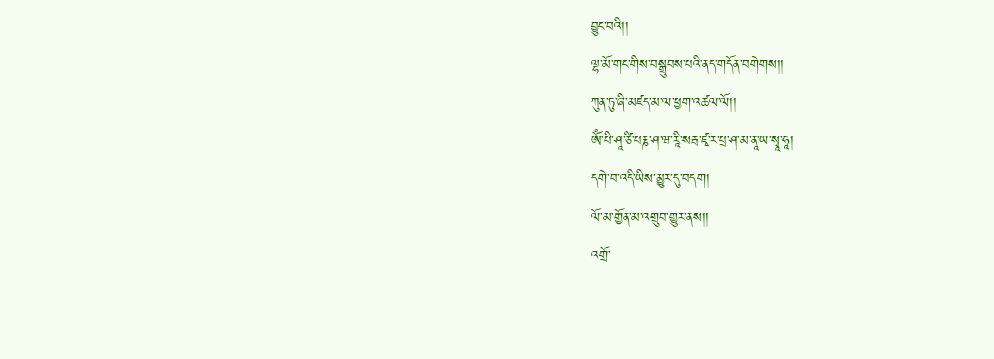བྱུང་བའི།།
ལྷ་མོ་གང་གིས་བསྒྲུབས་པའི་ནད་གདོན་བགེགས།།
ཀུན་ཏུ་ཞི་མཛད་མ་ལ་ཕྱག་འཚལ་ལོ།།
ཨོཾ་པི་ཤཱ་ཙི་པརྞ་ཤ་ཝ་རཱི་སརྦ་ཛྭ་ར་པྲ་ཤ་མ་ནཱ་ཡ་སྭཱ་ཧཱ།
དགེ་བ་འདི་ཡིས་མྱུར་དུ་བདག།
ལོ་མ་གྱོན་མ་འགྲུབ་གྱུར་ནས།།
འགྲོ་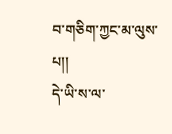བ་གཅིག་ཀྱང་མ་ལུས་པ།།
དེ་ཡི་ས་ལ་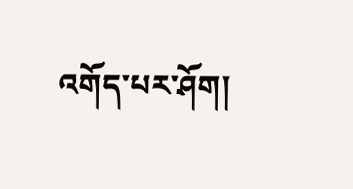འགོད་པར་ཤོག།